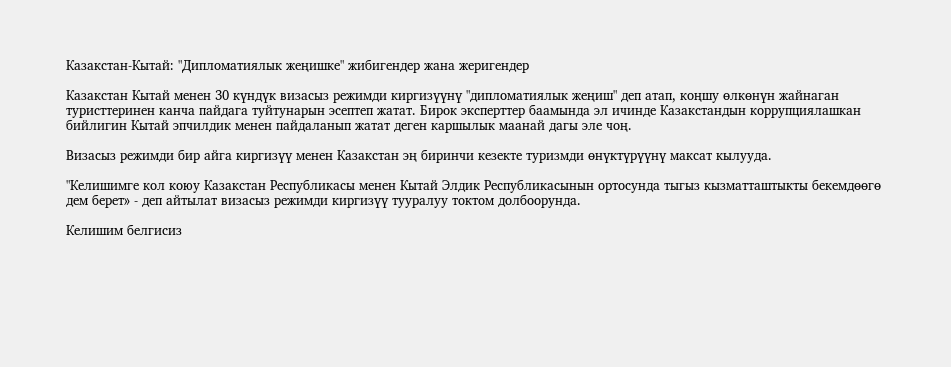Казакстан-Кытай: "Дипломатиялык жеңишке" жибигендер жана жеригендер

Казакстан Кытай менен 30 күндүк визасыз режимди киргизүүнү "дипломатиялык жеңиш" деп атап, коңшу өлкөнүн жайнаган туристтеринен канча пайдага туйтунарын эсептеп жатат. Бирок эксперттер баамында эл ичинде Казакстандын коррупциялашкан бийлигин Кытай эпчилдик менен пайдаланып жатат деген каршылык маанай дагы эле чоң.

Визасыз режимди бир айга киргизүү менен Казакстан эң биринчи кезекте туризмди өнүктүрүүнү максат кылууда.

"Келишимге кол коюу Казакстан Республикасы менен Кытай Элдик Республикасынын ортосунда тыгыз кызматташтыкты бекемдөөгө дем берет» - деп айтылат визасыз режимди киргизүү тууралуу токтом долбоорунда.

Келишим белгисиз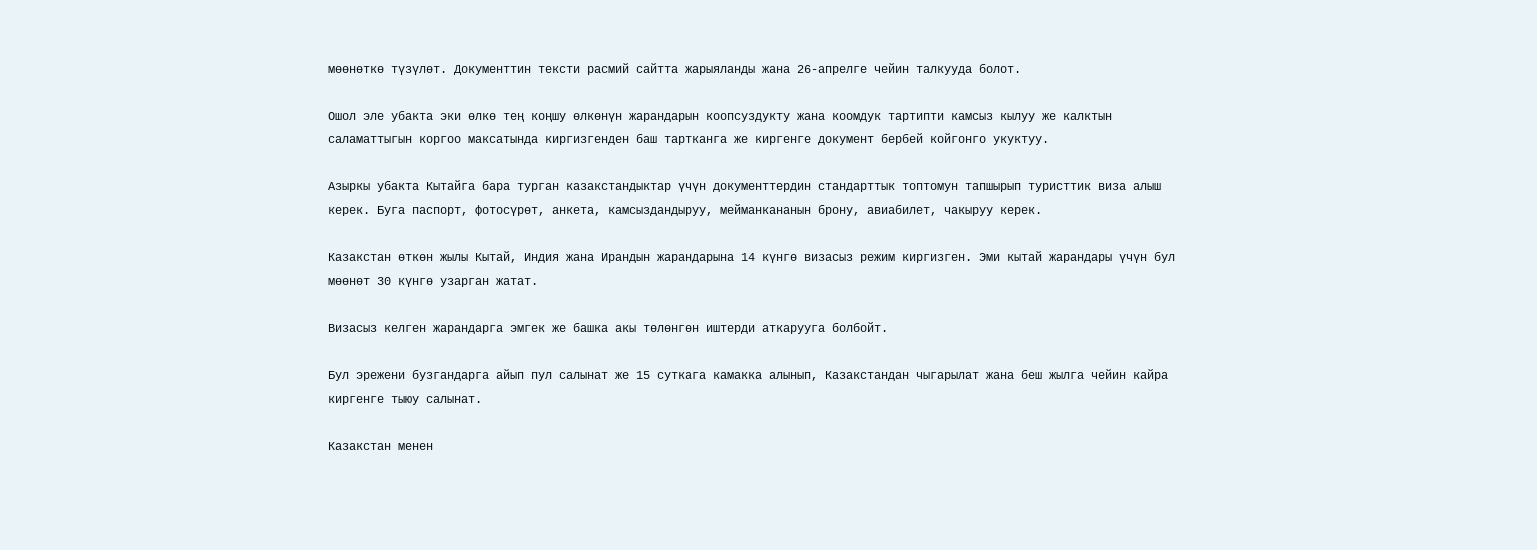мөөнөткө түзүлөт. Документтин тексти расмий сайтта жарыяланды жана 26-апрелге чейин талкууда болот.

Ошол эле убакта эки өлкө тең коңшу өлкөнүн жарандарын коопсуздукту жана коомдук тартипти камсыз кылуу же калктын саламаттыгын коргоо максатында киргизгенден баш тартканга же киргенге документ бербей койгонго укуктуу.

Азыркы убакта Кытайга бара турган казакстандыктар үчүн документтердин стандарттык топтомун тапшырып туристтик виза алыш керек. Буга паспорт, фотосүрөт, анкета, камсыздандыруу, мейманкананын брону, авиабилет, чакыруу керек.

Казакстан өткөн жылы Кытай, Индия жана Ирандын жарандарына 14 күнгө визасыз режим киргизген. Эми кытай жарандары үчүн бул мөөнөт 30 күнгө узарган жатат.

Визасыз келген жарандарга эмгек же башка акы төлөнгөн иштерди аткарууга болбойт.

Бул эрежени бузгандарга айып пул салынат же 15 суткага камакка алынып, Казакстандан чыгарылат жана беш жылга чейин кайра киргенге тыюу салынат.

Казакстан менен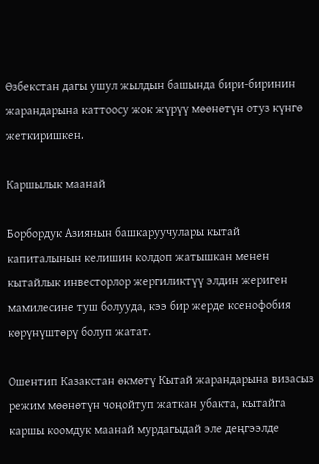Өзбекстан дагы ушул жылдын башында бири-биринин жарандарына каттоосу жок жүрүү мөөнөтүн отуз күнгө жеткиришкен.

Каршылык маанай

Борбордук Азиянын башкаруучулары кытай капиталынын келишин колдоп жатышкан менен кытайлык инвесторлор жергиликтүү элдин жериген мамилесине туш болууда, кээ бир жерде ксенофобия көрүнүштөрү болуп жатат.

Ошентип Казакстан өкмөтү Кытай жарандарына визасыз режим мөөнөтүн чоңойтуп жаткан убакта, кытайга каршы коомдук маанай мурдагыдай эле деңгээлде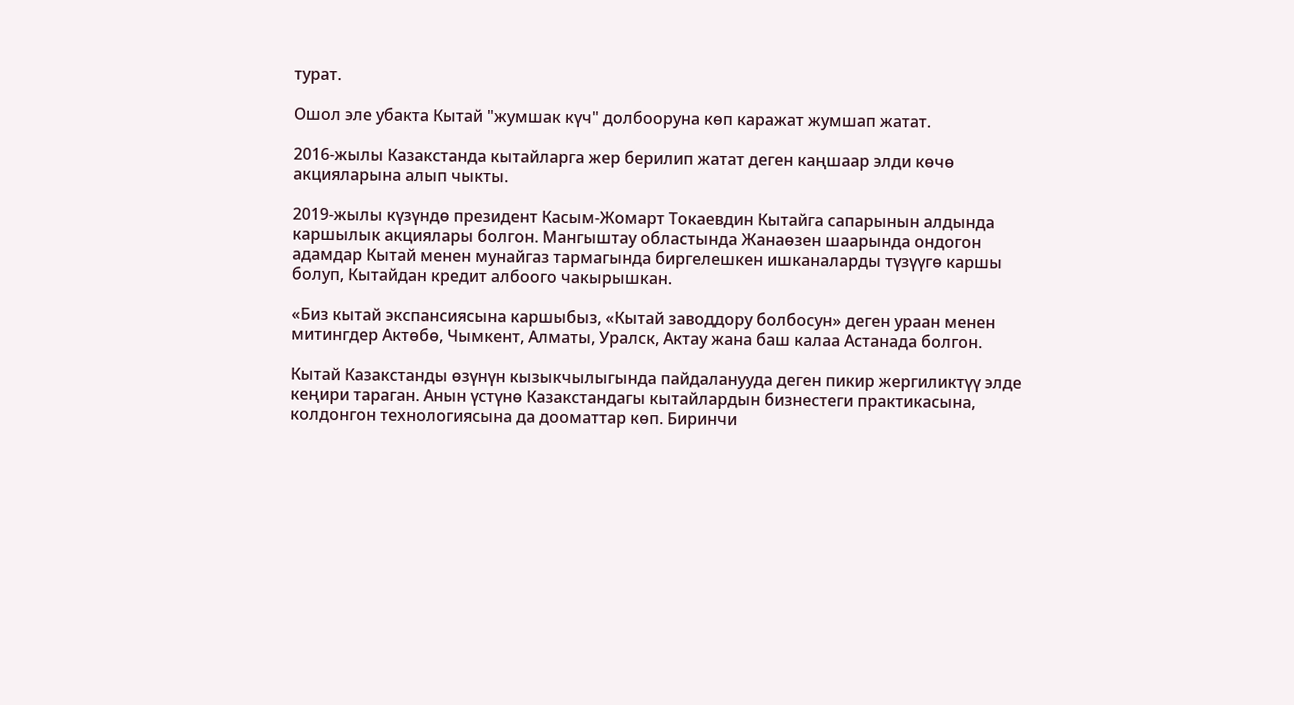турат.

Ошол эле убакта Кытай "жумшак күч" долбооруна көп каражат жумшап жатат.

2016-жылы Казакстанда кытайларга жер берилип жатат деген каңшаар элди көчө акцияларына алып чыкты.

2019-жылы күзүндө президент Касым-Жомарт Токаевдин Кытайга сапарынын алдында каршылык акциялары болгон. Мангыштау областында Жанаөзен шаарында ондогон адамдар Кытай менен мунайгаз тармагында биргелешкен ишканаларды түзүүгө каршы болуп, Кытайдан кредит албоого чакырышкан.

«Биз кытай экспансиясына каршыбыз, «Кытай заводдору болбосун» деген ураан менен митингдер Актөбө, Чымкент, Алматы, Уралск, Актау жана баш калаа Астанада болгон.

Кытай Казакстанды өзүнүн кызыкчылыгында пайдаланууда деген пикир жергиликтүү элде кеңири тараган. Анын үстүнө Казакстандагы кытайлардын бизнестеги практикасына, колдонгон технологиясына да дооматтар көп. Биринчи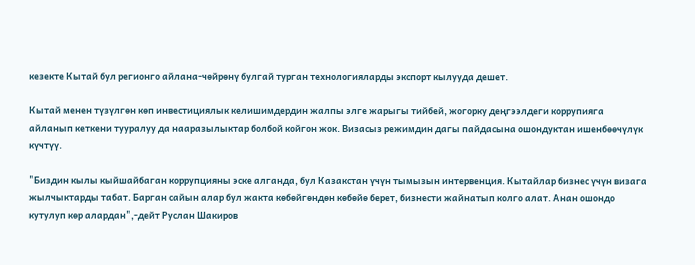кезекте Кытай бул регионго айлана-чөйрөнү булгай турган технологияларды экспорт кылууда дешет.

Кытай менен түзүлгөн көп инвестициялык келишимдердин жалпы элге жарыгы тийбей, жогорку деңгээлдеги коррупияга айланып кеткени тууралуу да нааразылыктар болбой койгон жок. Визасыз режимдин дагы пайдасына ошондуктан ишенбөөчүлүк күчтүү.

"Биздин кылы кыйшайбаган коррупцияны эске алганда, бул Казакстан үчүн тымызын интервенция. Кытайлар бизнес үчүн визага жылчыктарды табат. Барган сайын алар бул жакта көбөйгөндөн көбөйө берет, бизнести жайнатып колго алат. Анан ошондо кутулуп көр алардан",-дейт Руслан Шакиров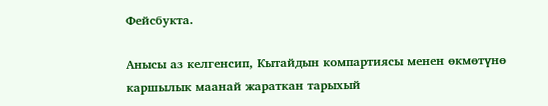Фейсбукта.

Анысы аз келгенсип, Кытайдын компартиясы менен өкмөтүнө каршылык маанай жараткан тарыхый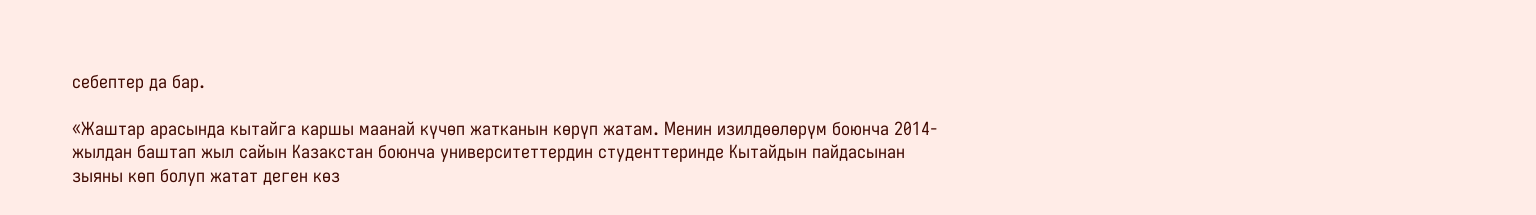себептер да бар.

«Жаштар арасында кытайга каршы маанай күчөп жатканын көрүп жатам. Менин изилдөөлөрүм боюнча 2014-жылдан баштап жыл сайын Казакстан боюнча университеттердин студенттеринде Кытайдын пайдасынан зыяны көп болуп жатат деген көз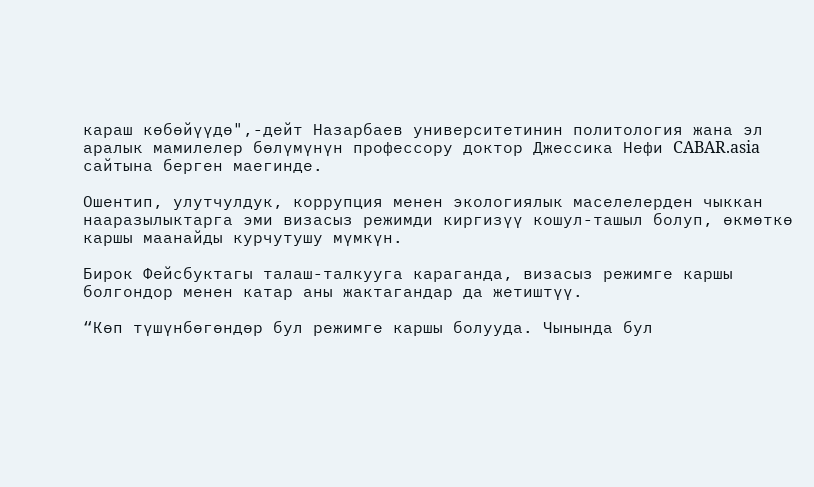караш көбөйүүдө",-дейт Назарбаев университетинин политология жана эл аралык мамилелер бөлүмүнүн профессору доктор Джессика Нефи CABAR.asia сайтына берген маегинде.

Ошентип, улутчулдук, коррупция менен экологиялык маселелерден чыккан нааразылыктарга эми визасыз режимди киргизүү кошул-ташыл болуп, өкмөткө каршы маанайды курчутушу мүмкүн.

Бирок Фейсбуктагы талаш-талкууга караганда, визасыз режимге каршы болгондор менен катар аны жактагандар да жетиштүү.

“Көп түшүнбөгөндөр бул режимге каршы болууда. Чынында бул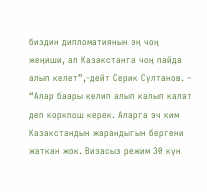биздин дипломатиянын эң чоң жеңиши, ал Казакстанга чоң пайда алып келет”,-дейт Серик Султанов. – “Алар баары келип алып калып калат деп коркпош керек. Аларга эч ким Казакстандын жарандыгын бергени жаткан жок. Визасыз режим 30 күн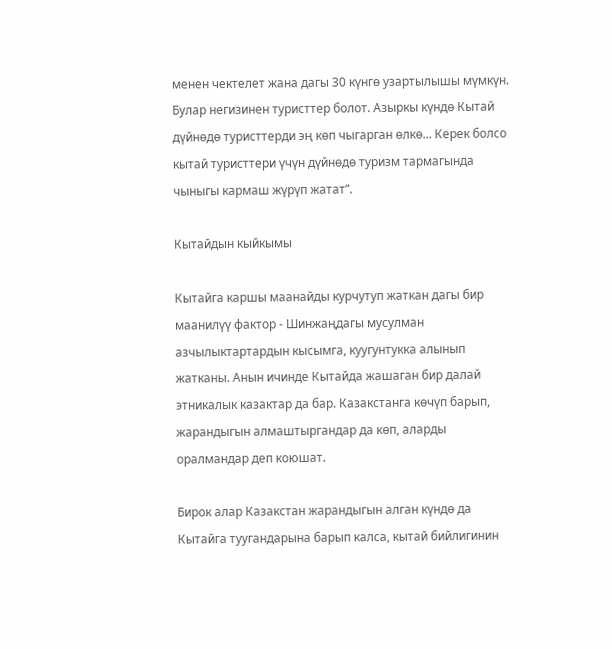менен чектелет жана дагы 30 күнгө узартылышы мүмкүн. Булар негизинен туристтер болот. Азыркы күндө Кытай дүйнөдө туристтерди эң көп чыгарган өлкө... Керек болсо кытай туристтери үчүн дүйнөдө туризм тармагында чыныгы кармаш жүрүп жатат”.

Кытайдын кыйкымы

Кытайга каршы маанайды курчутуп жаткан дагы бир маанилүү фактор - Шинжаңдагы мусулман азчылыктартардын кысымга, куугунтукка алынып жатканы. Анын ичинде Кытайда жашаган бир далай этникалык казактар да бар. Казакстанга көчүп барып, жарандыгын алмаштыргандар да көп, аларды оралмандар деп коюшат.

Бирок алар Казакстан жарандыгын алган күндө да Кытайга туугандарына барып калса, кытай бийлигинин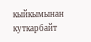кыйкымынан куткарбайт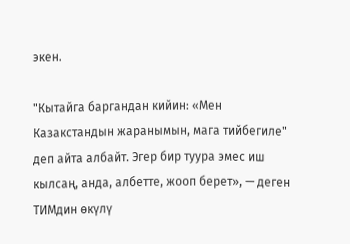экен.

"Кытайга баргандан кийин: «Мен Казакстандын жаранымын, мага тийбегиле" деп айта албайт. Эгер бир туура эмес иш кылсаң, анда, албетте, жооп берет», — деген ТИМдин өкүлү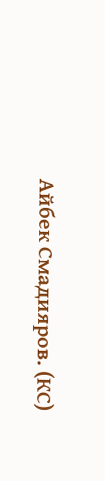Айбек Смадияров. (КС)